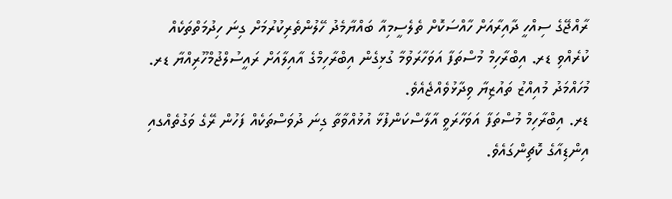ރާއްޖޭގެ ސިއްހީ ދާއިރާއަށް ހާއްސަކޮށް ތެލެސީމިއާ ބައްޔާމެދު ހޭލުންތެރިކުރުމަށް ގިނަ ހިދުމަތްތަކެއް ކުރެއްވި ޑރ. އިބްރާހިމް މުސްތަފާ އަވަހާރަވުމާ ގުޅިގެން އިބްރާހިމްގެ އާއިލާއަށް ރައީސުލްޖުމްހޫރިއްޔާ ޑރ. މުހައްމަދު މުއިއްޒު ތައުޒިޔާ ވިދާޅުވެއްޖެއެވެ.
ޑރ. އިބްރާހިމް މުސްތަފާ އަވަހާރަވީ އާލާސްކަންފުޅާ އުޅުއްވާތާ ގިނަ ދުވަސްތަކެއް ފަހުން ރޭގެ ވަގުތެއްގއި އިންޑިއާގެ ކޮޗިންގައެވެ.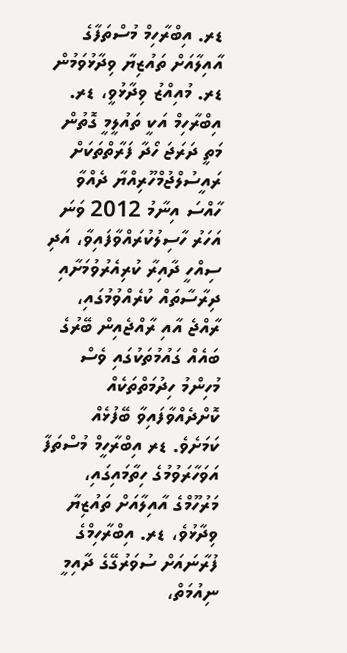ޑރ. އިބްރާހިމް މުސްތަފާގެ އާއިލާއަށް ތައުޒިޔާ ވިދާޅުވަމުން ޑރ. މުއިއްޒު ވިދާޅުވީ، ޑރ. އިބްރާހިމް އަކީ ތައުލީމީ ގޮތުން މަތީ ދަރަޖަ ހޯދާ ފަރާތްތަކަށް ރައީސުލްޖުމްހޫރިއްޔާ ދެއްވާ ހާއްސަ އިނާމު 2012 ވަނަ އަހަރު ހާސިލުކުރައްވާފައިވާ، އަދި ސިއްހީ ދާއިރާ ކުރިއެރުވުމަށާއި ދިރާސާތައް ކުރެއްވުމުގައި، ރާއްޖެ އާއި ރާއްޖެއިން ބޭރުގެ ބައެއް ގައުމުތަކުގައި ވެސް މުހިންމު ހިދުމަތްތަކެއް ކޮށްދެއްވާފައިވާ ބޭފުޅެއް ކަމަށެވެ. ޑރ އިބްރާހީމް މުސްތަފާ އަވަހާރަވުމުގެ ހިތާމައިގައި، މަރުހޫމްގެ އާއިލާއަށް ތައުޒިޔާ ވިދާޅުވެ، ޑރ. އިބްރާހިމްގެ ފުރާނައަށް ސުވަރުގޭގެ ދާއިމީ ނިއުމަތް،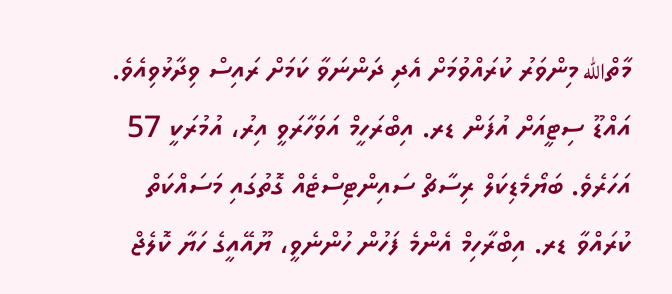މާތްالله މިންވަރު ކުރައްވުމަށް އެދި ދަންނަވާ ކަމަށް ރައިސް ވިދާޅުވިއެވެ.
އައްޑޫ ސިޓީއަށް އުފަން ޑރ. އިބްރަހީމް އަވަހާރަވީ އިރު، އުމުރަކީ 57 އަހަރެވެ. ބަޔޯމެޑިކަލް ރިސާޗް ސައިންޓިސްޓެއް ގޮތުގައި މަސައްކަތް ކުރައްވާ ޑރ. އިބްރާހިމް އެންމެ ފަހުން ހުންނެވީ، ޔޫއޭއީގެ ހަޔާ ކޮލެޖް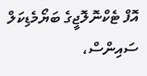އޮފް ޓެކްނޮލޮޖީގެ ބަޔޯމެޑިކަލް ސައިންސް،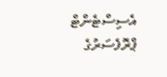އެސިސްޓެންޓް ޕްރޮފެސަރުގެ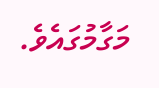މަގާމުގައެވެ.